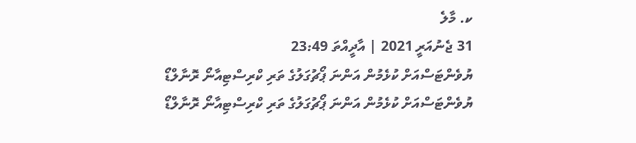ކ. މާލެ
31 ޖެނުއަރީ 2021 | އާދީއްތަ 23:49
ޔުވެންޓަސްއަށް ކުޅެމުން އަންނަ ޕޯޗުގަލުގެ ތަރި ކްރިސްޓިއާނޯ ރޮނާލްޑޯ
ޔުވެންޓަސްއަށް ކުޅެމުން އަންނަ ޕޯޗުގަލުގެ ތަރި ކްރިސްޓިއާނޯ ރޮނާލްޑޯ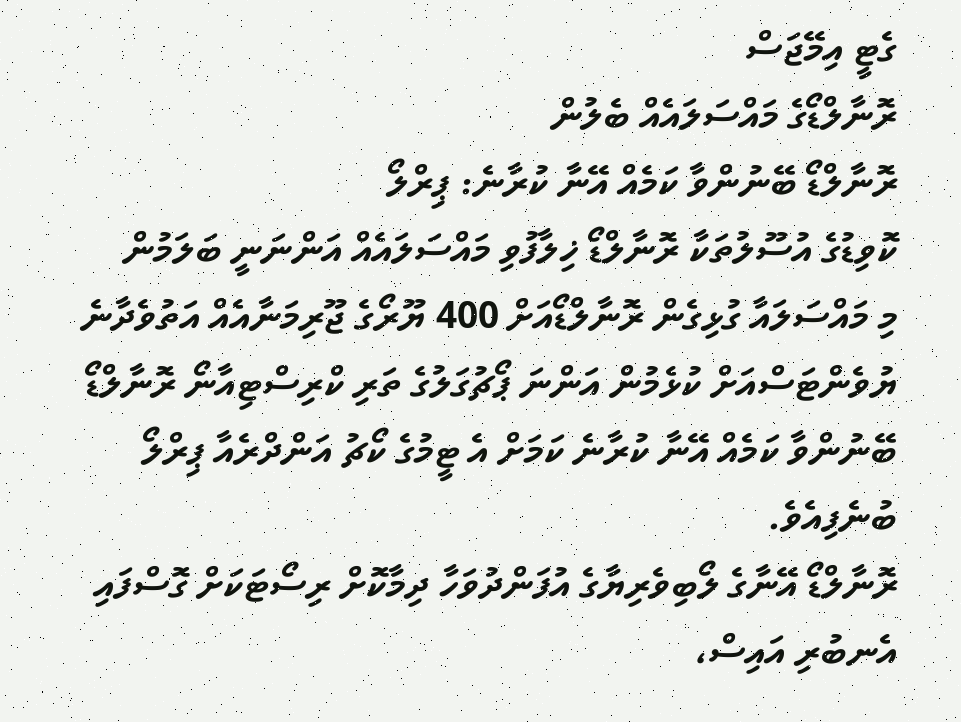ގެޓީ އިމޭޖަސް
ރޮނާލްޑޯގެ މައްސަލައެއް ބެލުން
ރޮނާލްޑޯ ބޭނުންވާ ކަމެއް އޭނާ ކުރާނެ: ޕިރްލޯ
ކޮވިޑުގެ އުސޫލުތަކާ ރޮނާލްޑޯ ޚިލާފުވި މައްސަލައެއް އަންނަނީ ބަލަމުން
މި މައްސަލައާ ގުޅިގެން ރޮނާލްޑޯއަށް 400 ޔޫރޯގެ ޖޫރިމަނާއެއް އަތުވެދާނެ
ޔުވެންޓަސްއަށް ކުޅެމުން އަންނަ ޕޯޗުގަލުގެ ތަރި ކްރިސްޓިއާނޯ ރޮނާލްޑޯ ބޭނުންވާ ކަމެއް އޭނާ ކުރާނެ ކަމަށް އެ ޓީމުގެ ކޯޗު އަންދްރެއާ ޕިރްލޯ ބުނެފިއެވެ.
ރޮނާލްޑޯ އޭނާގެ ލޯބިވެރިޔާގެ އުފަންދުވަހާ ދިމާކޮށް ރިސޯޓަކަށް ގޮސްފައި އެނބުރި އައިސް،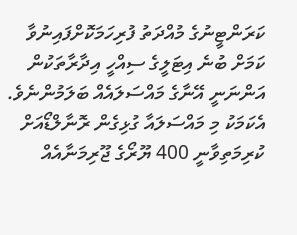ކަރަންޓީނުގެ މުއްދަތު ފުރިހަމަކޮށްފައިނުވާ ކަމަށް ބުނެ އިޓަލީގެ ސިއްހީ އިދާރާތަކުން އަންނަނީ އޭނާގެ މައްސަލައެއް ބަލަމުންނެވެ. އެކަމަކު މި މައްސަލައާ ގުޅިގެން ރޮނާލްޑޯއަށް ކުރިމަތިވާނީ 400 ޔޫރޯގެ ޖޫރިމަނާއެއް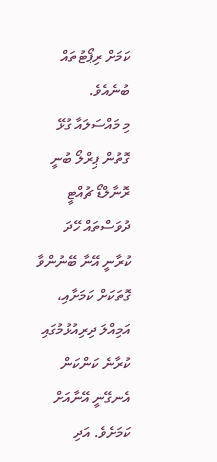ކަމަށް ރިޕޯޓުތައް ބުނެއެވެ.
މި މައްސަލައާ ގުޅޭ ގޮތުން ޕިރްލޯ ބުނީ ރޮނާލްޑޯ ޗުއްޓީ ދުވަސްތައް ހޭދަ ކުރާނީ އޭނާ ބޭނުންވާ ގޮތަކަށް ކަމަށާއި، އަމިއްލަ ދިރިއުޅުމުގައި ކުރާނެ ކަންކަން އެނގޭނީ އޭނާއަށް ކަމަށެވެ. އަދި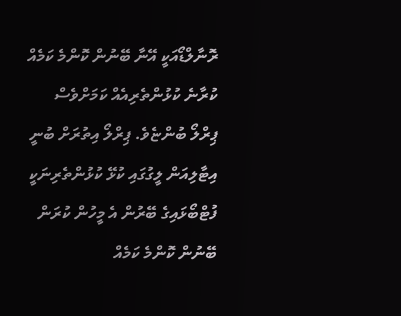ރޮނާލްޑޯއަކީ އޭނާ ބޭނުން ކޮންމެ ކަމެއް ކުރާނެ ކުޅުންތެރިއެއް ކަމަށްވެސް ޕިރްލޯ ބުންޏެވެ. ޕިރްލޯ އިތުރަށް ބުނީ އިޓާލިއަން ލީގުގައި ކުޅޭ ކުޅުންތެރިނަކީ ފުޓްބޯޅައިގެ ބޭރުން އެ މީހުން ކުރަން ބޭނުން ކޮންމެ ކަމެއް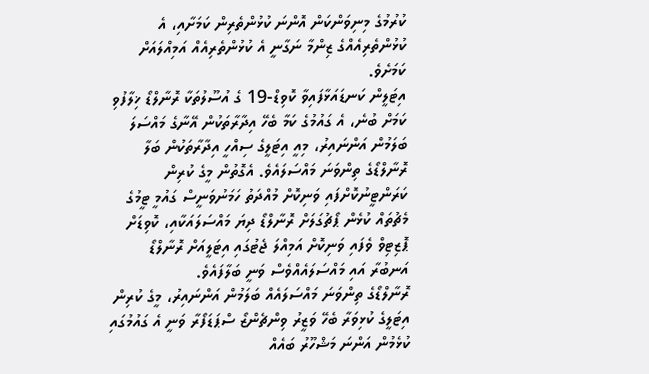ކުރުމުގެ މިނިވަންކަން އޮންނަ ކުޅުންތެރިން ކަމަށާއި، އެ ކުޅުންތެރިއެއްގެ ޒިންމާ ނަގާނީ އެ ކުޅުންތެރިއެއް އަމިއްލައަށް ކަމަށެވެ.
އިޓަލީން ކަނޑައަޅާފައިވާ ކޮވިޑް-19 ގެ އުސޫލުތަކާ ރޮނާލްޑޯ ޚިލާފުވި ކަމަށް ބުނެ، އެ ގައުމުގެ ކަމާ ބެހޭ އިދާރާތަކުން އޭނާގެ މައްސަލަ ބަލަމުން އަންނައިރު، މިއީ އިޓަލީގެ ސިއްހީ އިދާރާތަކުން ބަލާ ރޮނާލްޑޯގެ ތިންވަނަ މައްސަލައެވެ. އެގޮތުން މީގެ ކުރިން ކަރަންޓީނުކޮށްފައި ވަނިކޮށް މުއްދަތު ހަމަނުވަނީސް ގައުމީ ޓީމުގެ މެޗުތައް ކުޅެން ޕޯޗުގަލަށް ރޮނާލްޑޯ ދިޔަ މައްސަލައަކާއި، ކޮވިޑަށް ޕޮޒިޓިވް ވެފައި ވަނިކޮށް އަމިއްލަ ޖެޓުގައި އިޓަލީއަށް ރޮނާލްޑޯ އަނބުރާ އައި މައްސަލައެއްވެސް ވަނީ ބަލާފައެވެ.
ރޮނާލްޑޯގެ ތިންވަނަ މައްސަލައެއް ބަލަމުން އަންނައިރު، މީގެ ކުރިން އިޓަލީގެ ކުޅިވަރާ ބެހޭ ވަޒީރު ވިންޗެންޒޯ ސްޕަޑަފޯރާ ވަނީ އެ ގައުމުގައި ކުޅެމުން އަންނަ މަޝްހޫރު ބައެއް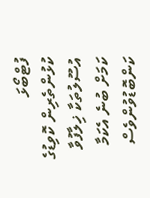ފުޓްބޯޅަ ކުޅުންތެރިން ކޮވިޑުގެ އުސޫލުތަކާ ޚިލާފުވާ ކަމަށް ބުނެ އެކަމާ ކަންބޮޑުވުންވެސް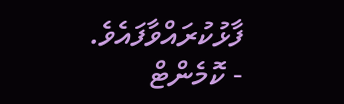ފާޅުކުރައްވާފައެވެ.
- ކޮމެންޓް